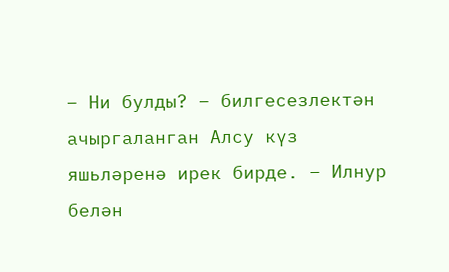– Ни булды? – билгесезлектән ачыргаланган Алсу күз яшьләренә ирек бирде. – Илнур белән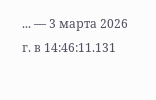... — 3 марта 2026 г. в 14:46:11.131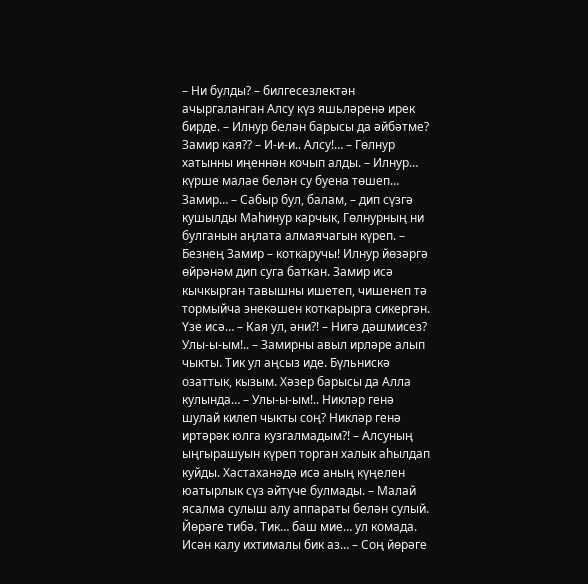– Ни булды? – билгесезлектән ачыргаланган Алсу күз яшьләренә ирек бирде. – Илнур белән барысы да әйбәтме? Замир кая?? – И-и-и.. Алсу!… – Гөлнур хатынны иңеннән кочып алды. – Илнур… күрше малае белән су буена төшеп… Замир… – Сабыр бул, балам, – дип сүзгә кушылды Маһинур карчык, Гөлнурның ни булганын аңлата алмаячагын күреп. – Безнең Замир – коткаручы! Илнур йөзәргә өйрәнәм дип суга баткан. Замир исә кычкырган тавышны ишетеп, чишенеп тә тормыйча энекәшен коткарырга сикергән. Үзе исә… – Кая ул, әни?! – Нигә дәшмисез? Улы-ы-ым!.. – Замирны авыл ирләре алып чыкты. Тик ул аңсыз иде. Бүльнискә озаттык, кызым. Хәзер барысы да Алла кулында… – Улы-ы-ым!.. Никләр генә шулай килеп чыкты соң? Никләр генә иртәрәк юлга кузгалмадым?! – Алсуның ыңгырашуын күреп торган халык аһылдап куйды. Хастаханәдә исә аның күңелен юатырлык сүз әйтүче булмады. – Малай ясалма сулыш алу аппараты белән сулый. Йөрәге тибә. Тик… баш мие… ул комада. Исән калу ихтималы бик аз… – Соң йөрәге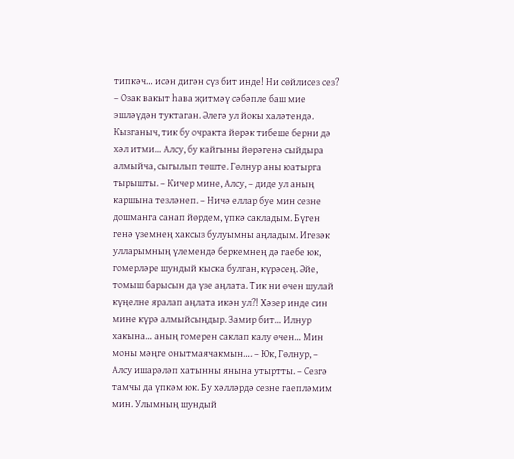типкәч… исән дигән сүз бит инде! Ни сөйлисез сез? – Озак вакыт һава җитмәү сәбәпле баш мие эшләүдән туктаган. Әлегә ул йокы халәтендә. Кызганыч, тик бу очракта йөрәк тибеше берни дә хәл итми… Алсу, бу кайгыны йөрәгенә сыйдыра алмыйча, сыгылып төште. Гөлнур аны юатырга тырышты. – Кичер мине, Алсу, – диде ул аның каршына тезләнеп. – Ничә еллар буе мин сезне дошманга санап йөрдем, үпкә сакладым. Бүген генә үземнең хаксыз булуымны аңладым. Игезәк улларымның үлемендә беркемнең дә гаебе юк, гомерләре шундый кыска булган, күрәсең. Әйе, томыш барысын да үзе аңлата. Тик ни өчен шулай күңелне яралап аңлата икән ул?! Хәзер инде син мине күрә алмыйсыңдыр. Замир бит… Илнур хакына… аның гомерен саклап калу өчен… Мин моны мәңге онытмаячакмын…. – Юк, Гөлнур, – Алсу ишарәләп хатынны янына утыртты. – Сезгә тамчы да үпкәм юк. Бу хәлләрдә сезне гаепләмим мин. Улымның шундый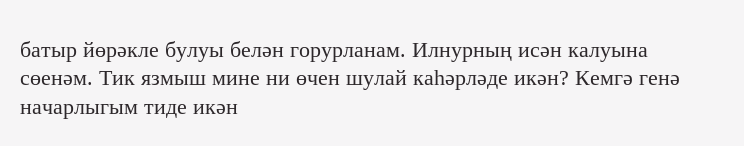батыр йөрәкле булуы белән горурланам. Илнурның исән калуына сөенәм. Тик язмыш мине ни өчен шулай каһәрләде икән? Кемгә генә начарлыгым тиде икән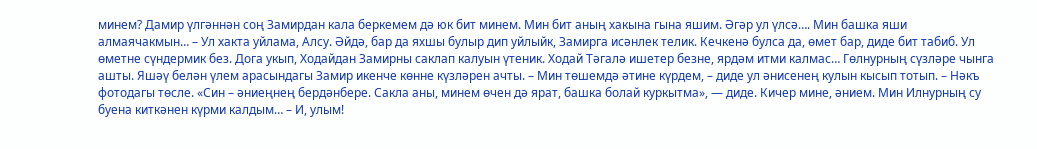минем? Дамир үлгәннән соң Замирдан кала беркемем дә юк бит минем. Мин бит аның хакына гына яшим. Әгәр ул үлсә…. Мин башка яши алмаячакмын… – Ул хакта уйлама, Алсу. Әйдә, бар да яхшы булыр дип уйлыйк, Замирга исәнлек телик. Кечкенә булса да, өмет бар, диде бит табиб. Ул өметне сүндермик без. Дога укып, Ходайдан Замирны саклап калуын үтеник. Ходай Тәгалә ишетер безне, ярдәм итми калмас… Гөлнурның сүзләре чынга ашты. Яшәү белән үлем арасындагы Замир икенче көнне күзләрен ачты. – Мин төшемдә әтине күрдем, – диде ул әнисенең кулын кысып тотып. – Нәкъ фотодагы төсле. «Син – әниеңнең бердәнбере. Сакла аны, минем өчен дә ярат, башка болай куркытма», — диде. Кичер мине, әнием. Мин Илнурның су буена киткәнен күрми калдым… – И, улым!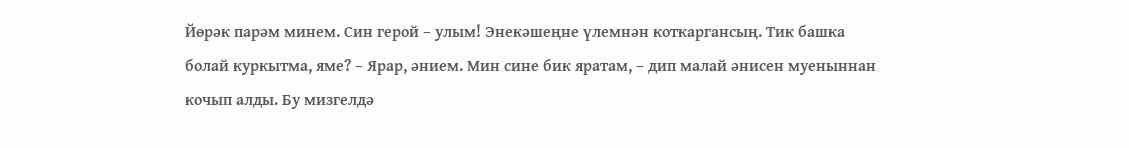Йөрәк парәм минем. Син герой – улым! Энекәшеңне үлемнән коткаргансың. Тик башка болай куркытма, яме? – Ярар, әнием. Мин сине бик яратам, – дип малай әнисен муеныннан кочып алды. Бу мизгелдә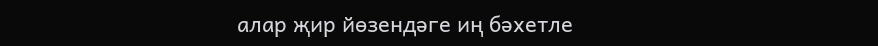алар җир йөзендәге иң бәхетле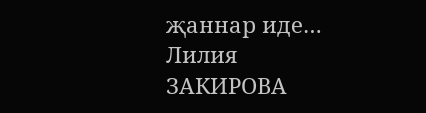җаннар иде… Лилия ЗАКИРОВА